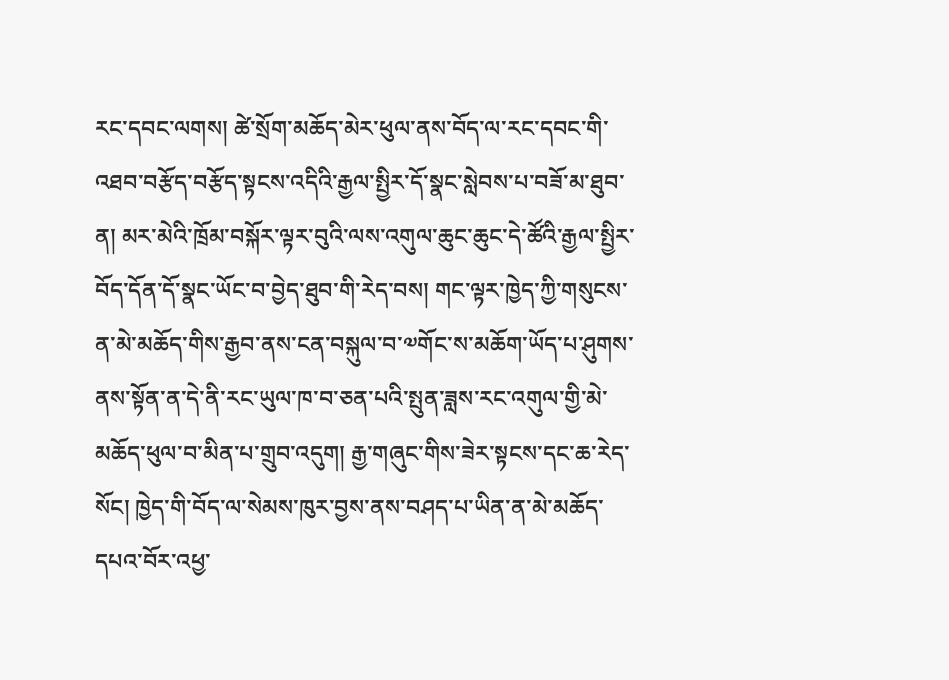རང་དབང་ལགས། ཚེ་སྲོག་མཆོད་མེར་ཕུལ་ནས་བོད་ལ་རང་དབང་གི་འཐབ་བརྩོད་བརྩོད་སྟངས་འདིའི་རྒྱལ་སྤྱིར་དོ་སྣང་སླེབས་པ་བཟོ་མ་ཐུབ་ན། མར་མེའི་ཁྲོམ་བསྐོར་ལྟར་བུའི་ལས་འགུལ་ཆུང་ཆུང་དེ་ཚོའི་རྒྱལ་སྤྱིར་བོད་དོན་དོ་སྣང་ཡོང་བ་བྱེད་ཐུབ་གི་རེད་བས། གང་ལྟར་ཁྱེད་ཀྱི་གསུངས་ན་མེ་མཆོད་གིས་རྒྱབ་ནས་ངན་བསྐུལ་བ་༧གོང་ས་མཆོག་ཡོད་པ་ཤུགས་ནས་སྟོན་ན་དེ་ནི་རང་ཡུལ་ཁ་བ་ཅན་པའི་སྤུན་ཟླས་རང་འགུལ་གྱི་མེ་མཆོད་ཕུལ་བ་མིན་པ་གྲུབ་འདུག། རྒྱ་གཞུང་གིས་ཟེར་སྟངས་དང་ཆ་རེད་སོང། ཁྱེད་གི་བོད་ལ་སེམས་ཁུར་བྱས་ནས་བཤད་པ་ཡིན་ན་མེ་མཆོད་དཔའ་བོར་འཕྱ་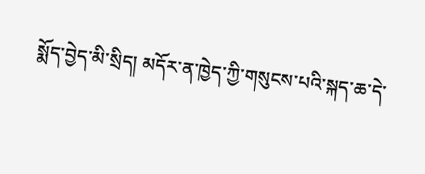སྨོད་བྱེད་མི་སྲིད། མདོར་ན་ཁྱེད་ཀྱི་གསུངས་པའི་སྐད་ཆ་དེ་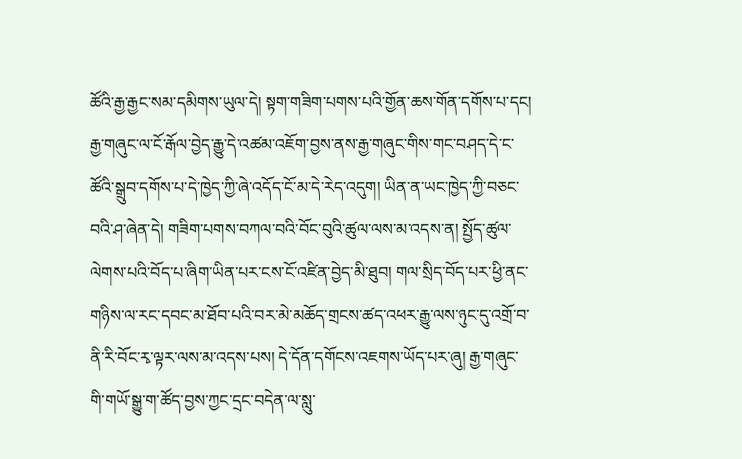ཚོའི་རྒྱ་རྒྱང་སམ་དམིགས་ཡུལ་དེ། སྟག་གཟིག་པགས་པའི་གྱོན་ཆས་གོན་དགོས་པ་དང། རྒྱ་གཞུང་ལ་ངོ་རྒོལ་བྱེད་རྒྱུ་དེ་འཚམ་འཇོག་བྱས་ནས་རྒྱ་གཞུང་གིས་གང་བཤད་དེ་ང་ཚོའི་སྒྲུབ་དགོས་པ་དེ་ཁྱེད་ཀྱི་ཞེ་འདོད་ངོ་མ་དེ་རེད་འདུག། ཡིན་ན་ཡང་ཁྱེད་ཀྱི་བཅང་བའི་ཤ་ཞེན་དེ། གཟིག་པགས་བཀལ་བའི་བོང་བུའི་ཚུལ་ལས་མ་འདས་ན། སྤྱོད་ཚུལ་ལེགས་པའི་བོད་པ་ཞིག་ཡིན་པར་ངས་ངོ་འཛིན་བྱེད་མི་ཐུབ། གལ་སྲིད་བོད་པར་ཕྱི་ནང་གཉིས་ལ་རང་དབང་མ་ཐོབ་པའི་བར་མེ་མཆོད་གྲངས་ཚད་འཕར་རྒྱུ་ལས་ཉུང་དུ་འགྲོ་བ་ནི་རི་བོང་རྭ་ལྟར་ལས་མ་འདས་པས། དེ་དོན་དགོངས་འཇགས་ཡོད་པར་ཞུ། རྒྱ་གཞུང་གི་གཡོ་སྒྱུ་ག་ཚོད་བྱས་ཀྱང་དྲང་བདེན་ལ་སླུ་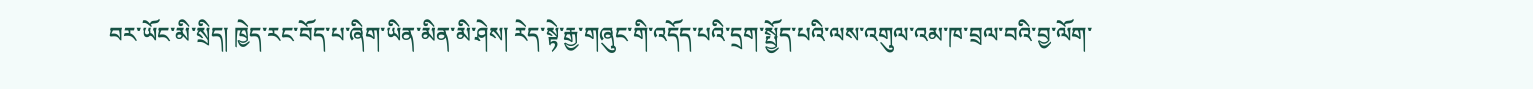བར་ཡོང་མི་སྲིད། ཁྱེད་རང་བོད་པ་ཞིག་ཡིན་མིན་མི་ཤེས། རེད་སྟེ་རྒྱ་གཞུང་གི་འདོད་པའི་དྲག་སྤྱོད་པའི་ལས་འགུལ་འམ་ཁ་བྲལ་བའི་བྱ་ལོག་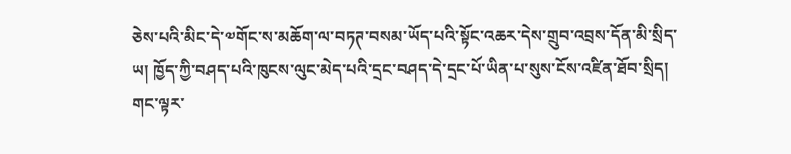ཅེས་པའི་མིང་དེ་༧གོང་ས་མཆོག་ལ་བཏཊ་བསམ་ཡོད་པའི་སྟོང་འཆར་དེས་གྲུབ་འབྲས་དོན་མི་སྲིད་ཡ། ཁྱོད་ཀྱི་བཤད་པའི་ཁུངས་ལུང་མེད་པའི་དྲང་བཤད་དེ་དྲང་པོ་ཡིན་པ་སུས་ངོས་འཛིན་ཐོབ་སྲིད། གང་ལྟར་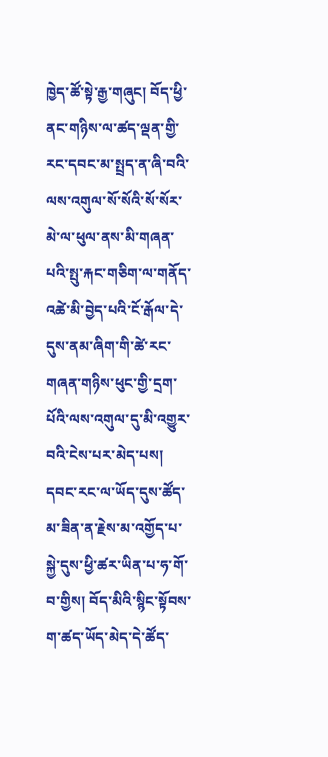ཁྱེད་ཚོ་སྟེ་རྒྱ་གཞུང། བོད་ཕྱི་ནང་གཉིས་ལ་ཚད་ལྡན་གྱི་རང་དབང་མ་སྤྲད་ན་ཞི་བའི་ལས་འགུལ་སོ་སོའི་སོ་སོར་མེ་ལ་ཕུལ་ནས་མི་གཞན་པའི་སྤུ་རྐང་གཅིག་ལ་གནོད་འཚེ་མི་བྱེད་པའི་ངོ་རྒོལ་དེ་དུས་ནམ་ཞིག་གི་ཚེ་རང་གཞན་གཉིས་ཕུང་གྱི་དྲག་པོའི་ལས་འགུལ་དུ་མི་འགྱུར་བའི་ངེས་པར་མེད་པས། དབང་རང་ལ་ཡོད་དུས་ཚོད་མ་ཟིན་ན་རྗེས་མ་འགྱོད་པ་སྐྱེ་དུས་ཕྱི་ཚར་ཡིན་པ་ཧ་གོ་བ་གྱིས། བོད་མིའི་སྙིང་སྟོབས་ག་ཚད་ཡོད་མེད་དེ་ཚོད་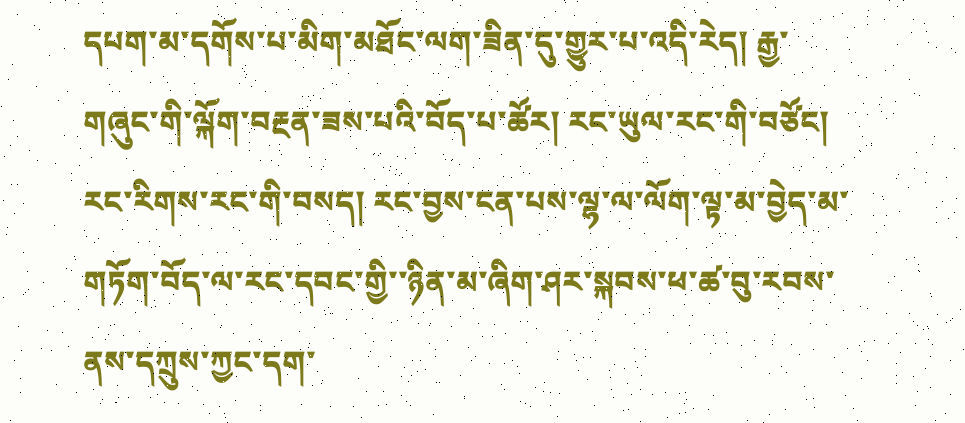དཔག་མ་དགོས་པ་མིག་མཐོང་ལག་ཟིན་དུ་གྱུར་པ་འདི་རེད། རྒྱ་གཞུང་གི་ལྐོག་བརྔན་ཟས་པའི་བོད་པ་ཚོར། རང་ཡུལ་རང་གི་བཙོང། རང་རིགས་རང་གི་བསད། རང་བྱས་ངན་པས་ལྷ་ལ་ལོག་ལྟ་མ་བྱེད་མ་གཏོག་བོད་ལ་རང་དབང་གྱི་་ཉིན་མ་ཞིག་ཤར་སྐབས་ཕ་ཚ་བུ་རབས་ནས་དཀྲུས་ཀྱང་དག་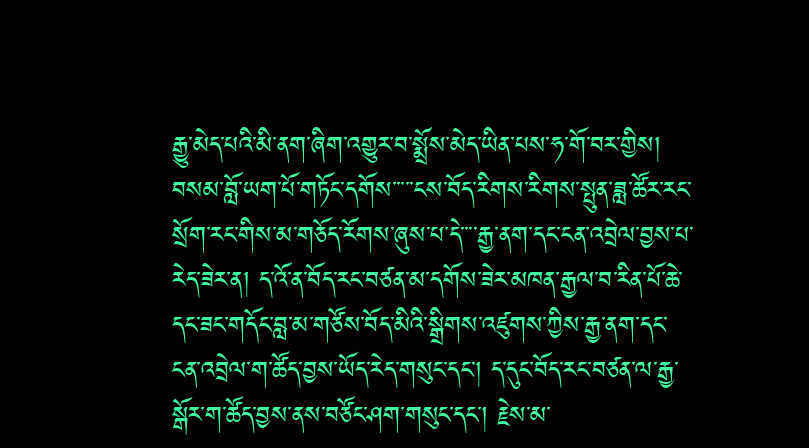རྒྱུ་མེད་པའི་མི་ནག་ཞིག་འགྱུར་བ་སྨྲོས་མེད་ཡིན་པས་ཧ་གོ་བར་གྱིས།
བསམ་བློ་ཡག་པོ་གཏོང་དགོས་་་་་ངས་བོད་རིགས་རིགས་སྤུན་ཟླ་ཚོར་རང་སྲོག་རང་གིས་མ་གཅོད་རོགས་ཞུས་པ་དེ་་་་རྒྱ་ནག་དང་ངན་འབྲེལ་བྱས་པ་རེད་ཟེར་ན། ད་འོ་ན་བོད་རང་བཙན་མ་དགོས་ཟེར་མཁན་རྒྱལ་བ་རིན་པོ་ཆེ་དང་ཟང་གདོང་བླ་མ་གཙོས་བོད་མིའི་སྒྲིགས་འཛུགས་ཀྱིས་རྒྱ་ནག་དང་ངན་འབྲེལ་ག་ཚོད་བྱས་ཡོད་རེད་གསུང་དང་། ད་དུང་བོད་རང་བཙན་ལ་རྒྱ་སྒོར་ག་ཚོད་བྱས་ནས་བཙོང་ཤག་གསུང་དང་། རྗེས་མ་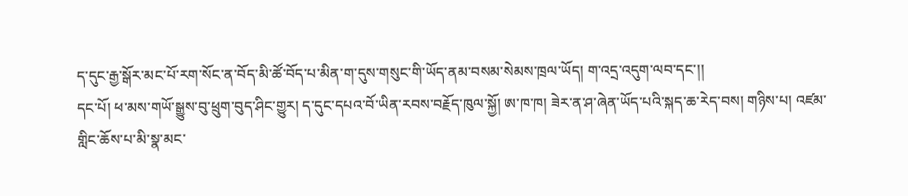ད་དུང་རྒྱ་སྒོར་མང་པོ་རག་སོང་ན་བོད་མི་ཚོ་བོད་པ་མིན་ག་དུས་གསུང་གི་ཡོད་ནམ་བསམ་སེམས་ཁྲལ་ཡོད། ག་འདྲ་འདུག་ལབ་དང་།།
དང་པོ། ཕ་མས་གཡོ་སྒྱུས་བུ་ཕྲུག་བུད་ཤིང་གྱུར། ད་དུང་དཔའ་བོ་ཡིན་རབས་བརྗོད་ཁུལ་སྐྱོ། ཨ་ཁ་ཁ། ཟེར་ན་ཤ་ཞེན་ཡོད་པའི་སྐད་ཆ་རེད་བས། གཉིས་པ། འཛམ་གླིང་ཆོས་པ་མི་སྣ་མང་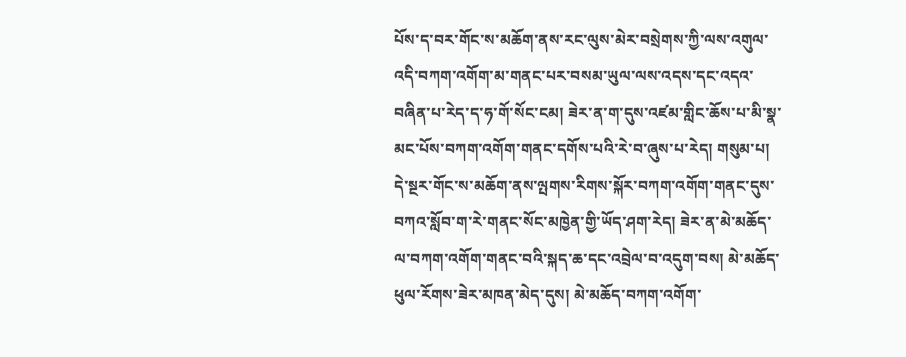པོས་ད་བར་གོང་ས་མཆོག་ནས་རང་ལུས་མེར་བསྲེགས་ཀྱི་ལས་འགུལ་འདི་བཀག་འགོག་མ་གནང་པར་བསམ་ཡུལ་ལས་འདས་དང་འདའ་བཞིན་པ་རེད་ད་ཧ་གོ་སོང་ངམ། ཟེར་ན་ག་དུས་འཛམ་གླིང་ཆོས་པ་མི་སྣ་མང་པོས་བཀག་འགོག་གནང་དགོས་པའི་རེ་བ་ཞུས་པ་རེད། གསུམ་པ། དེ་སྔར་གོང་ས་མཆོག་ནས་ལྤགས་རིགས་སྐོར་བཀག་འགོག་གནང་དུས་བཀའ་སློབ་ག་རེ་གནང་སོང་མཁྱེན་གྱི་ཡོད་ཤག་རེད། ཟེར་ན་མེ་མཆོད་ལ་བཀག་འགོག་གནང་བའི་སྐད་ཆ་དང་འབྲེལ་བ་འདུག་བས། མེ་མཆོད་ཕུལ་རོགས་ཟེར་མཁན་མེད་དུས། མེ་མཆོད་བཀག་འགོག་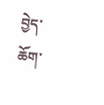བྱེད་ཆོག་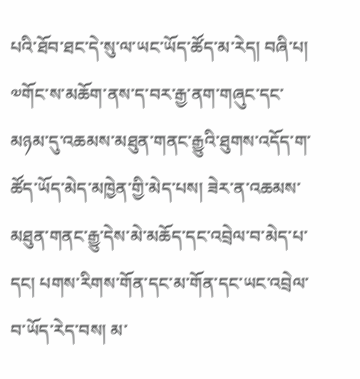པའི་ཐོབ་ཐང་དེ་སུ་ལ་ཡང་ཡོད་ཚོད་མ་རེད། བཞི་པ། ༧གོང་ས་མཆོག་ནས་ད་བར་རྒྱ་ནག་གཞུང་དང་མཉམ་དུ་འཆམས་མཐུན་གནང་རྒྱུའི་ཐུགས་འདོད་ག་ཚོད་ཡོད་མེད་མཁྱེན་གྱི་མེད་པས། ཟེར་ན་འཆམས་མཐུན་གནང་རྒྱུ་དེས་མེ་མཆོད་དང་འབྲེལ་བ་མེད་པ་དང། པགས་རིགས་གོན་དང་མ་གོན་དང་ཡང་འབྲེལ་བ་ཡོད་རེད་བས། མ་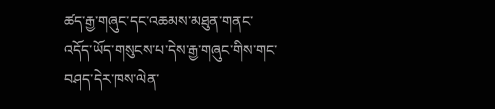ཚད་རྒྱ་གཞུང་དང་འཆམས་མཐུན་གནང་འདོད་ཡོད་གསུངས་པ་དེས་རྒྱ་གཞུང་གིས་གང་བཤད་དེར་ཁས་ལེན་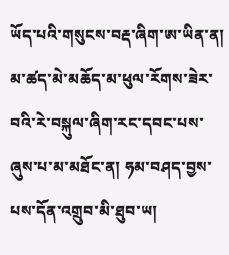ཡོད་པའི་གསུངས་བརྡ་ཞིག་ཨ་ཡིན་ན། མ་ཚད་མེ་མཆོད་མ་ཕུལ་རོགས་ཟེར་བའི་རེ་བསྐུལ་ཞིག་རང་དབང་པས་ཞུས་པ་མ་མཐོང་ན། ཧམ་བཤད་བྱས་པས་དོན་འགྲུབ་མི་ཐུབ་ཡ།